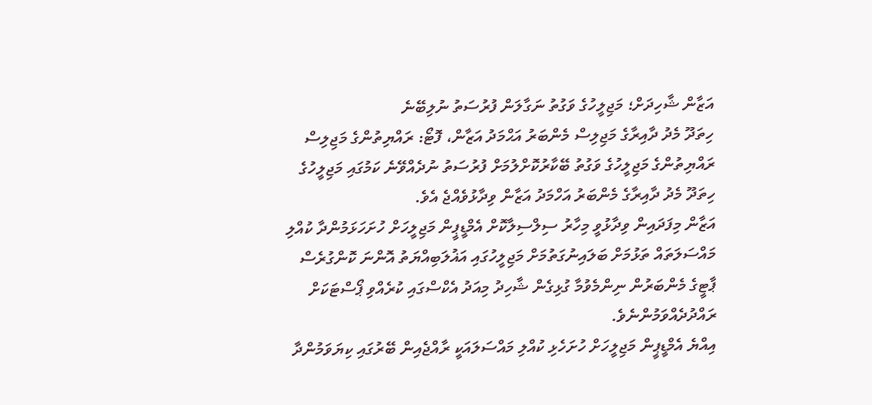އަޒާން ޝާހިދަށް؛ މަޖިލީހުގެ ވަގުތު ނަގާލަން ފުރުސަތު ނުލިބޭނެ
ހިތަދޫ މެދު ދާއިރާގެ މަޖިލިސް މެންބަރު އަޙްމަދު އަޒާން، ފޮޓޯ: ރައްޔިތުންގެ މަޖިލިސް
ރައްޔިތުންގެ މަޖިލީހުގެ ވަގުތު ބޭކާރުކޮށްލުމަށް ފުރުސަތު ނުދެއްވޭނެ ކަމުގައި މަޖިލީހުގެ ހިތަދޫ މެދު ދާއިރާގެ މެންބަރު އަހްމަދު އަޒާން ވިދާޅުވެއްޖެ އެވެ.
އަޒާން މިފަދައިން ވިދާޅުވީ މިހާރު ސިލްސިލާކޮށް އެމްޑީޕީން މަޖިލީހަށް ހުށަހަޅަމުންދާ ކުއްލި މައްސަލަތައް ތަޅުމަށް ބަލައިނުގަތުމަށް މަޖިލީހުގައި އަޣުލަބިއްޔަތު އޮންނަ ކޮންގުރެސް ޕާޓީގެ މެންބަރުން ނިންމެވުމާ ގުޅިގެން ޝާހިދު މިއަދު އެކްސްގައި ކުރެއްވި ޕޯސްޓަކަށް ރައްދުދެއްވަމުންނެވެ.
އިއްޔެ އެމްޑީޕީން މަޖިލީހަށް ހުށަހެޅި ކުއްލި މައްސަލައަކީ ރާއްޖެއިން ބޭރުގައި ކިޔަވަމުންދާ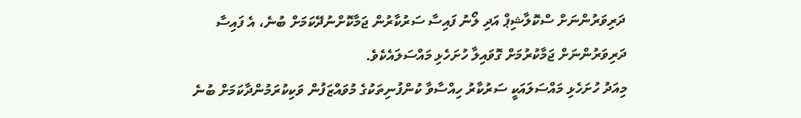ދަރިވަރުންނަށް ސްކޮލާޝިޕް އަދި ލޯނު ފައިސާ ސަރުކާރުން ޖަމާކޮށްނުދޭކަމަށް ބުނެ، އެ ފައިސާ ދަރިވަރުންނަށް ޖަމާކުރުމަށް ގޮވައިލާ ހުށަހެޅި މައްސަލައެކެވެ.
މިއަދު ހުށަހެޅި މައްސަލައަކީ ސަރުކާރު ހިއްސާވާ ކުންފުނިތަކުގެ މުވައްޒަފުން ވަކިކުރަމުންދާކަމަށް ބުނެ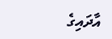އާދައިގެ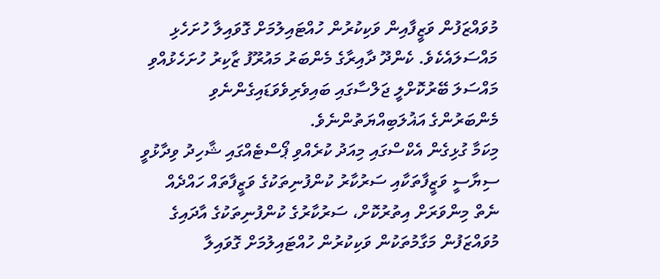މުވައްޒަފުން ވަޒީފާއިން ވަކިކުރުން ހުއްޓައިލުމަށް ގޮވައިލާ ހުށަހެޅި މައްސަލައެކެވެ. ކެންދޫ ދާއިރާގެ މެންބަރު މައުރޫފު ޒާކިރު ހުށަހެޅުއްވި މައްސަލަ ބޭރުކޮށްލީ ޖަލްސާގައި ބައިވެރިވެވަޑައިގެންނެވި މެންބަރުންގެ އަޣުލަބިއްޔަތުންނެވެ.
މިކަމާ ގުޅިގެން އެކްސްގައި މިއަދު ކުރެއްވި ޕޯސްޓެއްގައި ޝާހިދު ވިދާޅުވީ ސިޔާސީ ވަޒީފާތަކާއި ސަރުކާރު ކުންފުނިތަކުގެ ވަޒީފާތައް ހައްދެއް ނެތް މިންވަރަށް އިތުރުކޮށް، ސަރުކާރުގެ ކުންފުނިތަކުގެ އާދައިގެ މުވައްޒަފުން މަގާމުތަކުން ވަކިކުރުން ހުއްޓައިލުމަށް ގޮވައިލާ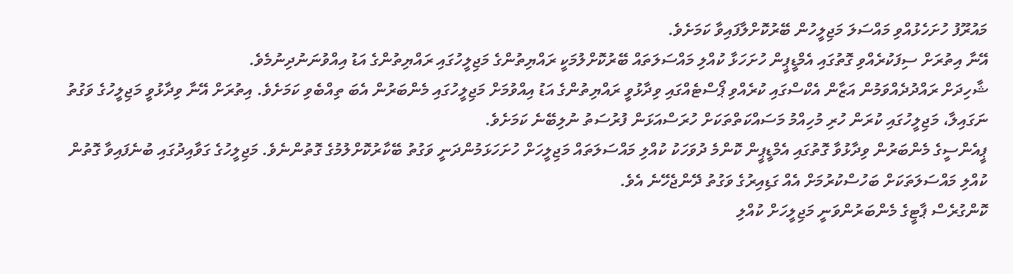މައުރޫފު ހުށަހެޅުއްވި މައްސަލަ މަޖިލީހުން ބޭރުކޮށްލާފައިވާ ކަމަށެވެ.
އޭނާ އިތުރަށް ސިފަކުރެއްވި ގޮތުގައި އެމްޑީޕީން ހުށަހަޅާ ކުއްލި މައްސަލަތައް ބޭރުކޮށްލުމަކީ ރައްޔިތުންގެ މަޖިލީހުގައި ރައްޔިތުންގެ އަޑު އިއްވުނަނުދިނުމެވެ.
ޝާހިދަށް ރައްދުދެއްވަމުން އަޒާން އެކްސްގައި ކުރެއްވި ޕޯސްޓެއްގައި ވިދާޅުވީ ރައްޔިތުންގެ އަޑު އިއްވުމަށް މަޖިލީހުގައި މެންބަރުން އެބަ ތިއްބެވި ކަމަށެވެ. އިތުރަށް އޭނާ ވިދާޅުވީ މަޖިލީހުގެ ވަގުތު ނަގައިލާ، މަޖިލީހުގައި ކުރަން ހުރި މުހިއްމު މަސައްކަތްތަކަށް ހުރަސްއަޅަން ފުރުސަތު ނުލިބޭނެ ކަމަށެވެ.
ޕީއެންސީގެ މެންބަރުން ވިދާޅުވާ ގޮތުގައި އެމްޑީޕީން ކޮންމެ ދުވަހަކު ކުއްލި މައްސަލަތައް މަޖިލީހަށް ހުށަހަޅަމުންދަނީ ވަގުތު ބޭކާރުކޮށްލުމުގެ ގޮތުންނެވެ. މަޖިލީހުގެ ގަވާއިދުގައި ބުނެފައިވާ ގޮތުން ކުއްލި މައްސަލަތަކަށް ބަހުސްކުރުމަށް އެއް ގަޑިއިރުގެ ވަގުތު ދޭންޖެހޭނެ އެވެ.
ކޮންގުރެސް ޕާޓީގެ މެންބަރުންވަނީ މަޖިލީހަށް ކުއްލި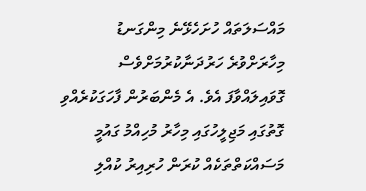މައްސަލަތައް ހުށަހެޅޭނެ މިންގަނޑު މިހާރަށްވުރެ ހަރުދަނާކުރުމަށްވެސް ގޮވައިލައްވާފަ އެވެ. އެ މެންބަރުން ފާހަގަކުރެއްވި ގޮތުގައި މަޖިލީހުގައި މިހާރު މުހިއްމު ގައުމީ މަސައްކަތްތަކެއް ކުރަން ހުރިއިރު ކުއްލި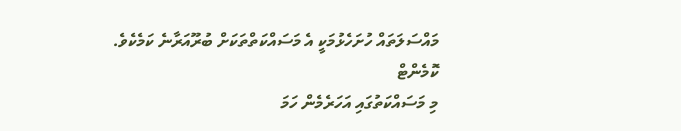މައްސަލަތައް ހުށަހެޅުމަކީ އެ މަސައްކަތްތަކަށް ބުރޫއަރާނެ ކަމެކެވެ.
ކޮމެންޓް
މި މަސައްކަތުގައި އަހަރެމެން ހަމަ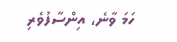ހަމަ ވާނެ، އިންސާފުވެރި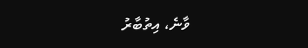ވާނެ، އިތުބާރު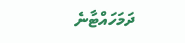ދަމަހައްޓާނެ